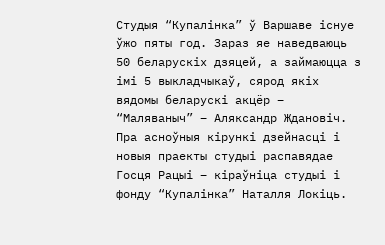Студыя “Купалінка” ў Варшаве існуе ўжо пяты год. Зараз яе наведваюць 50 беларускіх дзяцей, а займаюцца з імі 5 выкладчыкаў, сярод якіх вядомы беларускі акцёр – “Маляваныч” – Аляксандр Ждановіч. Пра асноўныя кірункі дзейнасці і новыя праекты студыі распавядае Госця Рацыі – кіраўніца студыі і фонду “Купалінка” Наталля Локіць.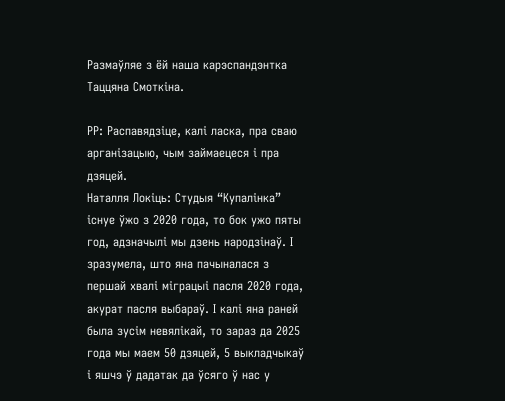Размаўляе з ёй наша карэспандэнтка Таццяна Смоткіна.

РР: Распавядзіце, калі ласка, пра сваю арганізацыю, чым займаецеся і пра дзяцей.
Наталля Локіць: Студыя “Купалінка” існуе ўжо з 2020 года, то бок ужо пяты год, адзначылі мы дзень народзінаў. І зразумела, што яна пачыналася з першай хвалі міграцыі пасля 2020 года, акурат пасля выбараў. І калі яна раней была зусім невялікай, то зараз да 2025 года мы маем 50 дзяцей, 5 выкладчыкаў і яшчэ ў дадатак да ўсяго ў нас у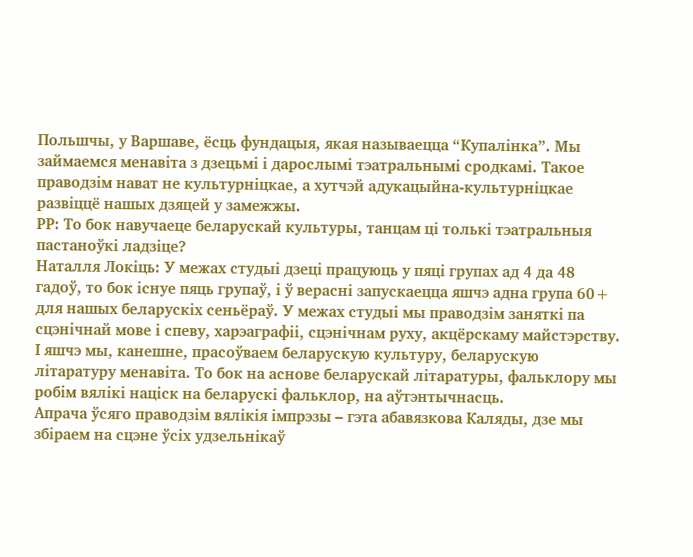Польшчы, у Варшаве, ёсць фундацыя, якая называецца “Купалінка”. Мы займаемся менавіта з дзецьмі і дарослымі тэатральнымі сродкамі. Такое праводзім нават не культурніцкае, а хутчэй адукацыйна-культурніцкае развіццё нашых дзяцей у замежжы.
РР: То бок навучаеце беларускай культуры, танцам ці толькі тэатральныя пастаноўкі ладзіце?
Наталля Локіць: У межах студыі дзеці працуюць у пяці групах ад 4 да 48 гадоў, то бок існуе пяць групаў, і ў верасні запускаецца яшчэ адна група 60+ для нашых беларускіх сеньёраў. У межах студыі мы праводзім заняткі па сцэнічнай мове і спеву, харэаграфіі, сцэнічнам руху, акцёрскаму майстэрству. І яшчэ мы, канешне, прасоўваем беларускую культуру, беларускую літаратуру менавіта. То бок на аснове беларускай літаратуры, фальклору мы робім вялікі націск на беларускі фальклор, на аўтэнтычнасць.
Апрача ўсяго праводзім вялікія імпрэзы – гэта абавязкова Каляды, дзе мы збіраем на сцэне ўсіх удзельнікаў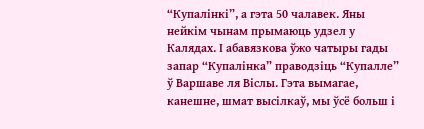“Купалінкі”, а гэта 50 чалавек. Яны нейкім чынам прымаюць удзел у Калядах. І абавязкова ўжо чатыры гады запар “Купалінка” праводзіць “Купалле” ў Варшаве ля Віслы. Гэта вымагае, канешне, шмат высілкаў, мы ўсё больш і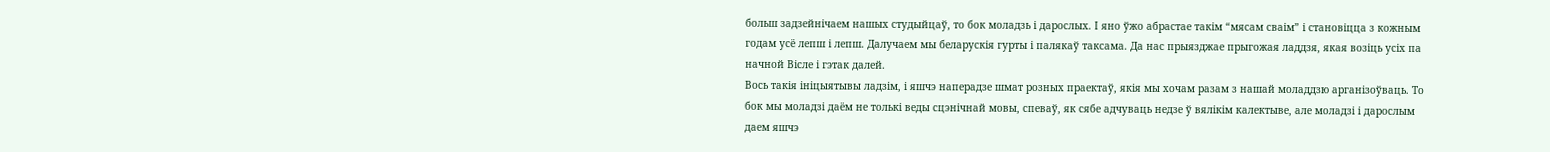больш задзейнічаем нашых студыйцаў, то бок моладзь і дарослых. І яно ўжо абрастае такім “мясам сваім” і становіцца з кожным годам усё лепш і лепш. Далучаем мы беларускія гурты і палякаў таксама. Да нас прыязджае прыгожая ладдзя, якая возіць усіх па начной Вісле і гэтак далей.
Вось такія ініцыятывы ладзім, і яшчэ наперадзе шмат розных праектаў, якія мы хочам разам з нашай моладдзю арганізоўваць. То бок мы моладзі даём не толькі веды сцэнічнай мовы, спеваў, як сябе адчуваць недзе ў вялікім калектыве, але моладзі і дарослым даем яшчэ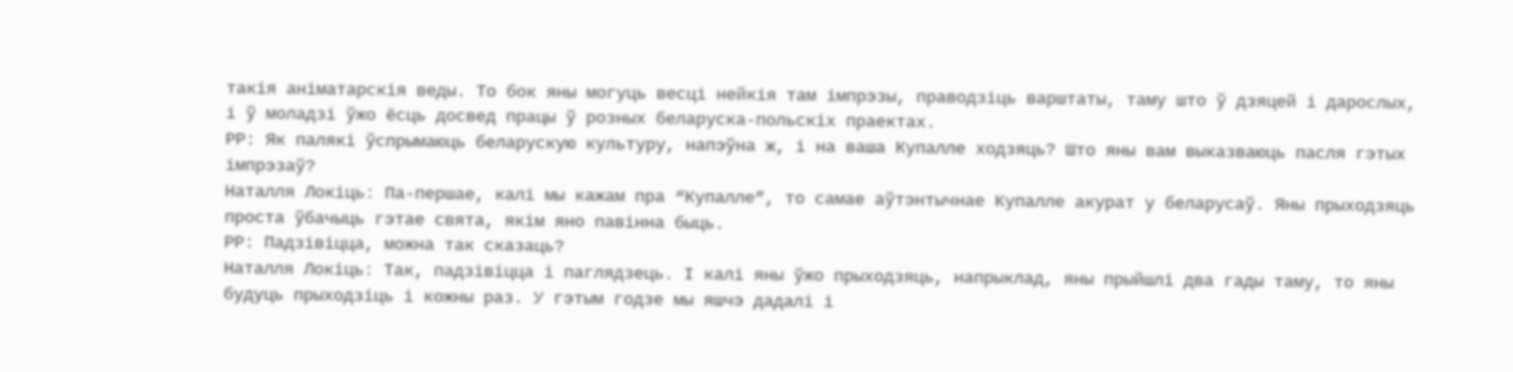такія аніматарскія веды. То бок яны могуць весці нейкія там імпрэзы, праводзіць варштаты, таму што ў дзяцей і дарослых, і ў моладзі ўжо ёсць досвед працы ў розных беларуска-польскіх праектах.
РР: Як палякі ўспрымаюць беларускую культуру, напэўна ж, і на ваша Купалле ходзяць? Што яны вам выказваюць пасля гэтых імпрэзаў?
Наталля Локіць: Па-першае, калі мы кажам пра “Купалле”, то самае аўтэнтычнае Купалле акурат у беларусаў. Яны прыходзяць проста ўбачыць гэтае свята, якім яно павінна быць.
РР: Падзівіцца, можна так сказаць?
Наталля Локіць: Так, падзівіцца і паглядзець. І калі яны ўжо прыходзяць, напрыклад, яны прыйшлі два гады таму, то яны будуць прыходзіць і кожны раз. У гэтым годзе мы яшчэ дадалі і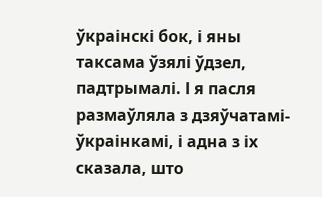ўкраінскі бок, і яны таксама ўзялі ўдзел, падтрымалі. І я пасля размаўляла з дзяўчатамі-ўкраінкамі, і адна з іх сказала, што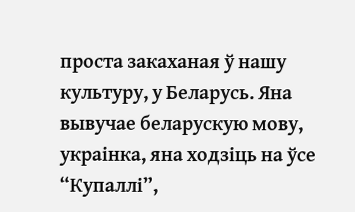проста закаханая ў нашу культуру, у Беларусь. Яна вывучае беларускую мову, украінка, яна ходзіць на ўсе “Купаллі”,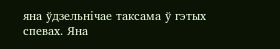яна ўдзельнічае таксама ў гэтых спевах. Яна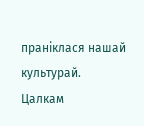праніклася нашай культурай.
Цалкам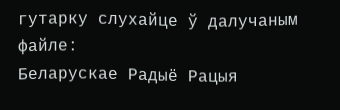гутарку слухайце ў далучаным файле:
Беларускае Радыё Рацыя